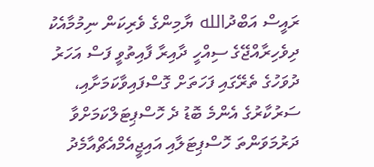ރައީސް އަބްދުالله ޔާމިންގެ ވެރިކަން ނިމުމާއެކު ދިވެހިރާއްޖޭގެ ސިއްހީ ދާއިރާ ފާއިތުވީ ފަސް އަހަރު ދުވަހުގެ ތެރޭގައި ފަހަތަށް ގޮސްފައިވާކަމަށާއި، ސަރުކާރުގެ އެންމެ ބޮޑު ދެ ހޮސްޕިޓަލްކަމަށްވާ ދަރުމަވަންތަ ހޮސްޕިޓަލާއި އައިޖީއެމްއެޗްއާމެދު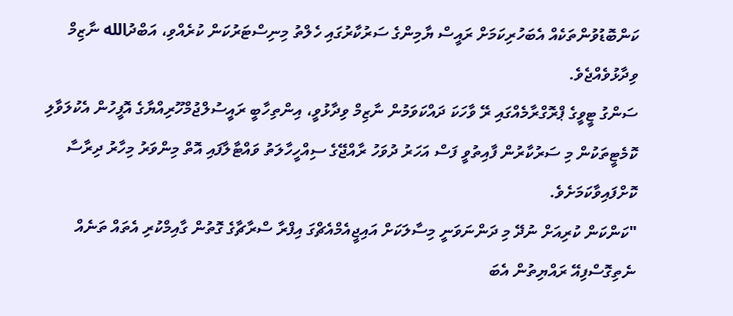ކަންބޮޑުވުންތަކެއް އެބަހުރިކަމަށް ރައީސް ޔާމިންގެ ސަރުކާރުގައި ހެލްތު މިނިސްޓަރުކަން ކުރެއްވި، އަބްދުالله ނާޒިމް ވިދާޅުވެއްޖެވެ.
ސަންގު ޓީވީގެ ޕްރޮގްރާމެއްގައި ރޭ ވާހަކަ ދައްކަވަމުން ނާޒިމް ވިދާޅުވީ، އިންތިހާބީ ރައީސުލްޖުމްހޫރިއްޔާގެ އޮފީހުން އެކުލަވާލި ކޮމެޓީތަކުން މި ސަރުކާރުން ފާއިތުވީ ފަސް އަހަރު ދުވަހު ރާއްޖޭގެ ސިއްހީހާލަތު ވައްޓާލާފައި އޮތް މިންވަރު މިހާރު ދިރާސާ ކޮށްފައިވާކަމަށެވެ.
"ކަންކަން ކުރިއަށް ނުދޭ މި ދަންނަވަނީ މިސާލަކަށް އައިޖީއެމްއެޗްގަ އިފްރާ ސްރާޗާގެ ގޮތުން ގާއިމްކުރި އެތައް ތަނެއް ނެތިގޮސްފިއޭ ރައްޔިތުން އެބަ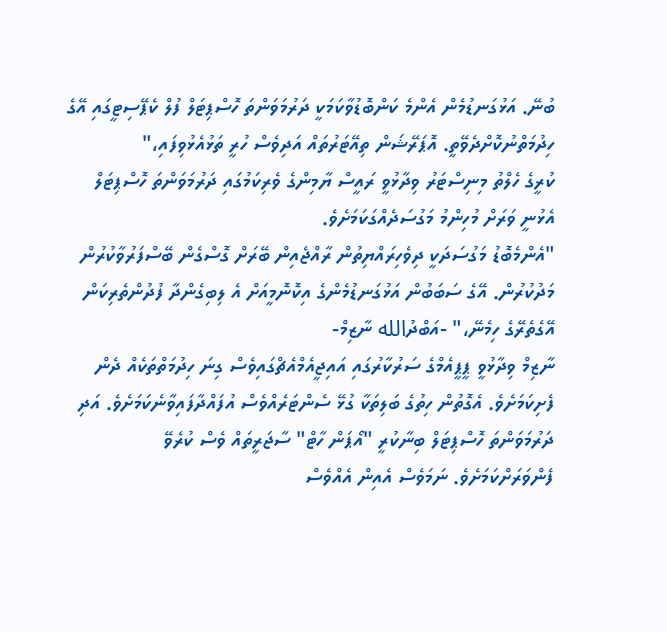ބުނޭ. އަޅުގަނޑުމެން އެންމެ ކަންބޮޑުވާކަމަކީ ދަރުމަވަންތަ ހޮސްޕިޓަލް ފުލް ކެޕޭސިޓީގައި އޭގެ ހިދުމަތްނުކޮށްދެވޭތީ. އޮޕަރޭޝަން ތިއޭޓަރުތައް އަދިވެސް ހުރީ ތަޅުއެޅުވިފައި،"
ކުރީގެ ހެލްތު މިނިސްޓަރު ވިދާޅުވީ ރައީސް ޔާމިންގެ ވެރިކަމުގައި ދަރުމަވަންތަ ހޮސްޕިޓަލް އެޅުނީ ވަރަށް މުހިންމު މަގުސަދެއްގަކަމަށެވެ.
"އެންމެބޮޑު މަގުސަދަކީ ދިވެހިރައްޔިތުން ރާއްޖެއިން ބޭރަށް ގޮސްގެން ބޭސްފަރުވާކުރުން މަދުކުރުން. އޭގެ ސަބަބުން އަޅުގަނޑުމެންގެ އިކޮނޮމީއަށް އެ ލިބިގެންދާ ފުދުންތެރިކަން އޭގެތެރޭގެ ހިމެނޭ،" -އަބްދުالله ނާޒިމް-
ނާޒިމް ވިދާޅުވީ ޕީޕީއެމްގެ ސަރުކާރުގައި އައިޖީއެމްއެޗްގައިވެސް ގިނަ ހިދުމަތްތަކެއް ދެން ފެށިކަމަށެވެ. އެގޮތުން ހިތުގެ ބަލިތަކާ ގުޅޭ ސެންޓަރެއްވެސް އުފައްދާފައިވާނެކަމަށެވެ. އަދި ދަރުމަވަންތަ ހޮސްޕިޓަލް ބިނާކުރީ "އޯޕަން ހާޓް" ސާޖަރީތައް ވެސް ކުރެވޭ ފެންވަރަށްކަމަށެވެ. ނަމަވެސް އެއިން އެއްވެސް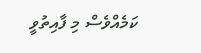ކަމެއްވެސް މި ފާއިތުވީ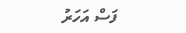ފަސް އަހަރު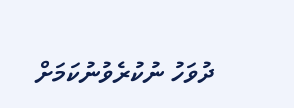ދުވަހު ނުކުރެވުނުކަމަށް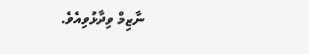ނާޒިމް ވިދާޅުވިއެވެ.